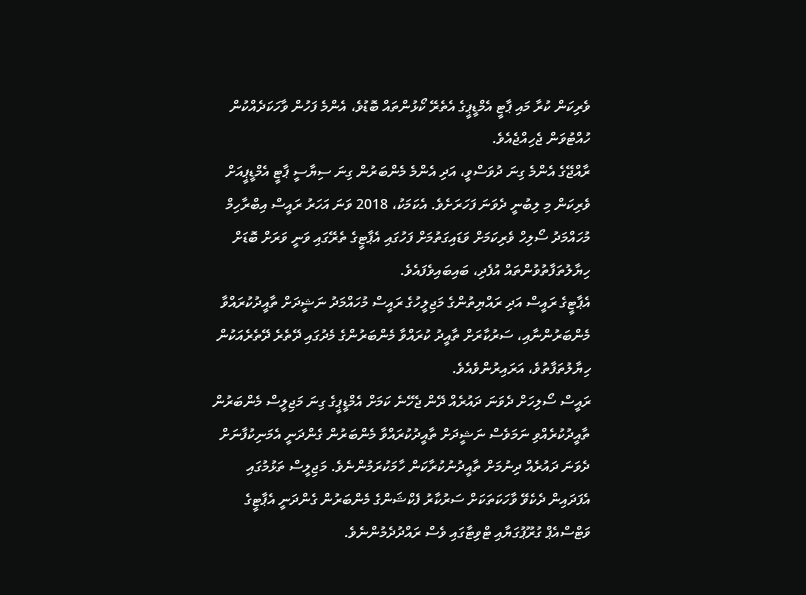ވެރިކަން ކުރާ މައި ޕާޓީ އެމްޑީޕީގެ އެތެރޭ ކޯޅުންތައް ބޮޑުވެ، އެންމެ ފަހުން ވާހަކަދެއްކުން ހުއްޓުވަން ޖެހިއްޖެއެވެ.
ރާއްޖޭގެ އެންމެ ގިނަ ދުވަސްވީ، އަދި އެންމެ މެންބަރުން ގިނަ ސިޔާސީ ޕާޓީ އެމްޑީޕީއަށް ވެރިކަން މި ލިބުނީ ދެވަނަ ފަހަރަށެވެ. އެކަމަކު، 2018 ވަނަ އަހަރު ރައީސް އިބްރާހިމް މުހައްމަދު ސޯލިހް ވެރިކަމަށް ވަޑައިގަތުމަށް ފަހުގައި އެޕާޓީގެ ތެރޭގައި ވަނީ ވަރަށް ބޮޑަށް ހިޔާލުތަފާތުވުންތައް އުފެދި، ބައިބައިވެފައެވެ.
އެޕާޓީގެ ރައީސް އަދި ރައްޔިތުންގެ މަޖިލީހުގެ ރައީސް މުހައްމަދު ނަޝީދަށް ތާއީދުކުރައްވާ މެންބަރުންނާއި، ސަރުކާރަށް ތާއީދު ކުރައްވާ މެންބަރުންގެ މެދުގައި ދޭތެރެ ދޭތެރެއަކުން ހިޔާލުތަފާތުވެ، އަރައިރުންވެއެވެ.
ރައީސް ސޯލިހަށް ދެވަނަ ދައުރެއް ދޭން ޖެހޭނެ ކަމަށް އެމްޑީޕީގެ ގިނަ މަޖިލީސް މެންބަރުން ތާއީދުކުރެއްވި ނަމަވެސް ނަޝީދަށް ތާއީދުކުރައްވާ މެންބަރުން ގެންދަނީ އެމަނިކުފާނަށް ދެވަނަ ދައުރެއް ދިނުމަށް ތާއީދުނުކުރާކަން ހާމަކުރަމުންނެވެ. މަޖިލީސް ތަޅުމުގައި އެފަދައިން ދެކެވޭ ވާހަކަތަކަށް ސަރުކާރު ފެކްޝަންގެ މެންބަރުން ގެންދަނީ އެޕާޓީގެ ވަޓްސްއެޕް ގުރޫޕުގަޔާއި ޓްވިޓާގައި ވެސް ރައްދުދެމުންނެވެ.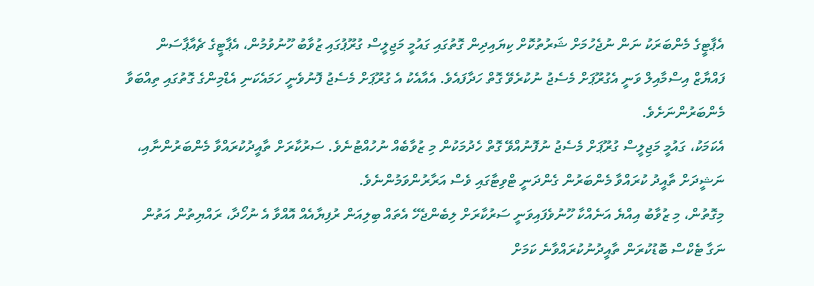އެޕާޓީގެ މެންބަރަކު ނަން ނުޖެހުމަށް ޝަރުތުކޮށް ކިޔައިދިން ގޮތުގައި ގައުމީ މަޖިލީސް ގުރޫޕުގައި ޒުވާބު ހޫނުވުމުން، އެޕާޓީގެ ޗެއާޕާސަން ފައްޔާޒް އިސްމާއިލް ވަނީ އެގުރޫޕަށް މެސެޖު ނުކުރެވޭ ގޮތް ހަދާފައެވެ. އެއާއެކު އެ ގުރޫޕަށް މެސެޖު ފޮނުވެނީ ހަމައެކަނި އެޑްމިންގެ ގޮތުގައި ތިއްބަވާ މެންބަރުންނަށެވެ.
އެކަމަކު، ގައުމީ މަޖިލީސް ގުރޫޕަށް މެސެޖު ނުފޮނުއްވޭ ގޮތް ހެދުމަކުން މި ޒުވާބެއް ނުހުއްޓުނެވެ. ސަރުކާރަށް ތާއީދުކުރައްވާ މެންބަރުންނާއި، ނަޝީދަށް ތާއީދު ކުރައްވާ މެންބަރުން ގެންދަނީ ޓްވިޓާގައި ވެސް އަރާރުންވަމުންނެވެ.
މިގޮތުން، މި ޒުވާބު އިއްޔެ އަނެއްކާ ހޫނުވެފައިވަނީ ސަރުކާރަށް ލިބެންޖެހޭ އެތައް ބިލިއަން ރުފިޔާއެއް އޮއްވާ އެ ނުހޯދާ، ރައްޔިތުން އަތުން ނަގާ ޓެކްސް ބޮޑުކުރަން ތާއީދުނުކުރައްވާނެ ކަމަށް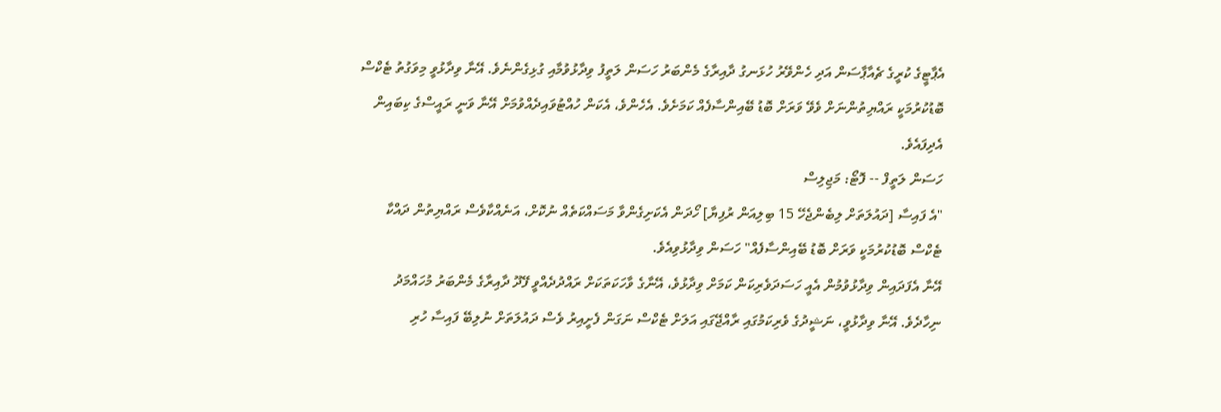އެޕާޓީގެ ކުރީގެ ޗެއާޕާސަން އަދި ހެންވޭރު ހުޅަނގު ދާއިރާގެ މެންބަރު ހަސަން ލަތީފު ވިދާޅުވުމާއި ގުޅިގެންނެވެ. އޭނާ ވިދާޅުވީ މިވަގުތު ޓެކްސް ބޮޑުކުރުމަކީ ރައްޔިތުންނަށް ވެވޭ ވަރަށް ބޮޑު ބޭއިންސާފެއް ކަމަށެވެ. އެހެންވެ، އެކަން ހުއްޓުވައިދެއްވުމަށް އޭނާ ވަނީ ރައީސްގެ ކިބައިން އެދިފައެވެ.
ހަސަން ލަތީފް -- ފޮޓޯ: މަޖިލިސް
"އެ ފައިސާ [ދައުލަތަށް ލިބެންޖެހޭ 15 ބިލިއަން ރުފިޔާ] ހޯދަން އެކަށިގެންވާ މަސައްކަތެއް ނުކޮށް، އަނެއްކާވެސް ރައްޔިތުން ދައްކާ ޓެކްސް ބޮޑުކުރުމަކީ ވަރަށް ބޮޑު ބޭއިންސާފެއް" ހަސަން ވިދާޅުވިއެވެ.
އޭނާ އެފަދައިން ވިދާޅުވުމުން އެއީ ހަސަދަވެރިކަން ކަމަށް ވިދާޅުވެ، އޭނާގެ ވާހަކަތަކަށް ރައްދުދެއްވީ ފޭދޫ ދާއިރާގެ މެންބަރު މުހައްމަދު ނިހާދެވެ. އޭނާ ވިދާޅުވީ، ނަޝީދުގެ ވެރިކަމުގައި ރާއްޖޭގައި އަލަށް ޓެކްސް ނަގަން ފެށީއިރު ވެސް ދައުލަތަށް ނުލިބޭ ފައިސާ ހުރި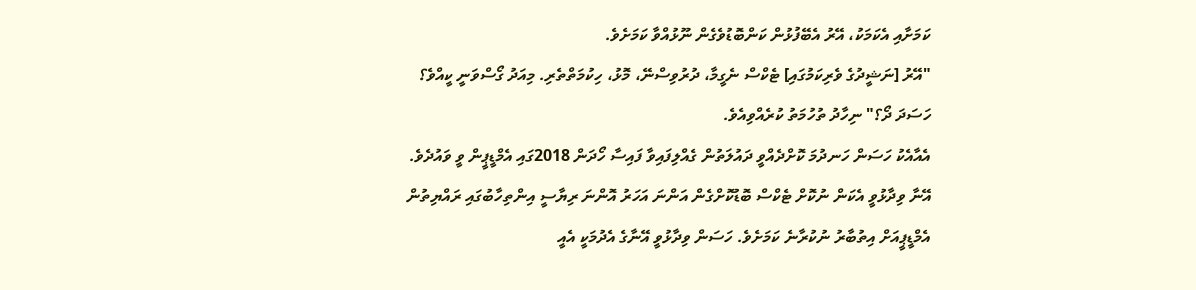ކަމަށާއި އެކަމަކު، އޭރު އެބޭފުޅުން ކަންބޮޑުވެގެން ނޫޅުއްވާ ކަމަށެވެ.
"އޭރު [ނަޝީދުގެ ވެރިކަމުގައި] ޓެކްސް ނެގީމާ، ދުރުވިސްނޭ، މޮޅު، ހިކުމަތްތެރި. މިއަދު ގޯސްވަނީ ކީއްވެ؟ ހަސަދަ ދޯ؟" ނިހާދު ތުހުމަތު ކުރެއްވިއެވެ.
އެއާއެކު ހަސަން ހަނދުމަ ކޮށްދެއްވީ ދައުލަތުން ގެއްލިފައިވާ ފައިސާ ހޯދަން 2018ގައި އެމްޑީޕީން ވީ ވައުދެވެ. އޭނާ ވިދާޅުވީ އެކަން ނުކޮށް ޓެކްސް ބޮޑުކޮށްގެން އަންނަ އަހަރު އޮންނަ ރިޔާސީ އިންތިހާބުގައި ރައްޔިތުން އެމްޑީޕީއަށް އިތުބާރު ނުކުރާނެ ކަމަށެވެ. ހަސަން ވިދާޅުވީ އޭނާގެ އެދުމަކީ އެއީ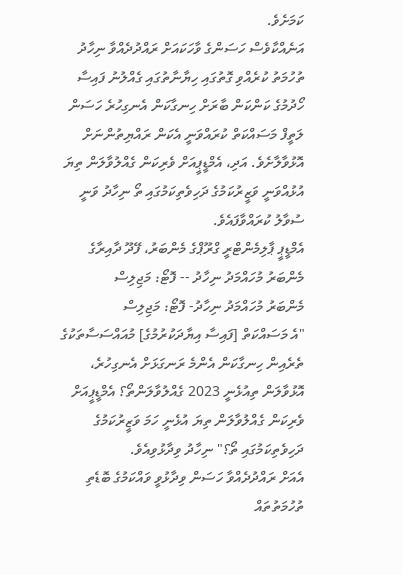ކަމަށެވެ.
އަނެއްކާވެސް ހަސަންގެ ވާހަކައަށް ރައްދުދެއްވާ ނިހާދު ތުހުމަތު ކުރެއްވި ގޮތުގައި ހިޔާނާތުގައި ގެއްލުނު ފައިސާ ހޯދުމުގެ ކަންކަން ބާރަށް ހިނގާކަން އެނގިހުރެ ހަސަން ލަތީފް މަސައްކަތް ކުރައްވަނީ އެކަން ރައްޔިތުންނަށް އޮޅުވާލާށެވެ. އަދި، އެމްޑީޕީއަށް ވެރިކަން ގެއްލުވާލަން ތިޔަ އުޅުއްވަނީ ވަޒީރުކަމުގެ ދަހިވެތިކަމުގައި ތޯ ނިހާދު ވަނީ ސުވާލު ކުރައްވާފައެވެ.
އެމްޑީޕީ ޕާލިމެންޓްރީ ގްރޫޕްގެ މެންބަރު، ފޭދޫ ދާއިރާގެ މެންބަރު މުހައްމަދު ނިހާދު -- ފޮޓޯ: މަޖިލިސް
މެންބަރު މުހައްމަދު ނިހާދު- ފޮޓޯ: މަޖިލިސް
"އެ މަސައްކަތް [ފައިސާ އިޔާދަކުރުމުގެ] މުއައްސަސާތަކުގެ ތެރެއިން ހިނގާކަން އެންމެ ރަނގަޅަށް އެނގިހުރެ، އޮޅުވާލަން ތިއުޅެނީ 2023 ގެއްލުވާލަންތޯ؟ އެމްޑީޕީއަށް ވެރިކަން ގެއްލުވާލަން ތިޔަ އުޅެނީ ހަމަ ވަޒީރުކަމުގެ ދަހިވެތިކަމުގައި ތޯ؟" ނިހާދު ވިދާޅުވިއެވެ.
އެއަށް ރައްދުދެއްވާ ހަސަން ވިދާޅުވީ ވައްކަމުގެ ބޮޑެތި ތުހުމަތުތައް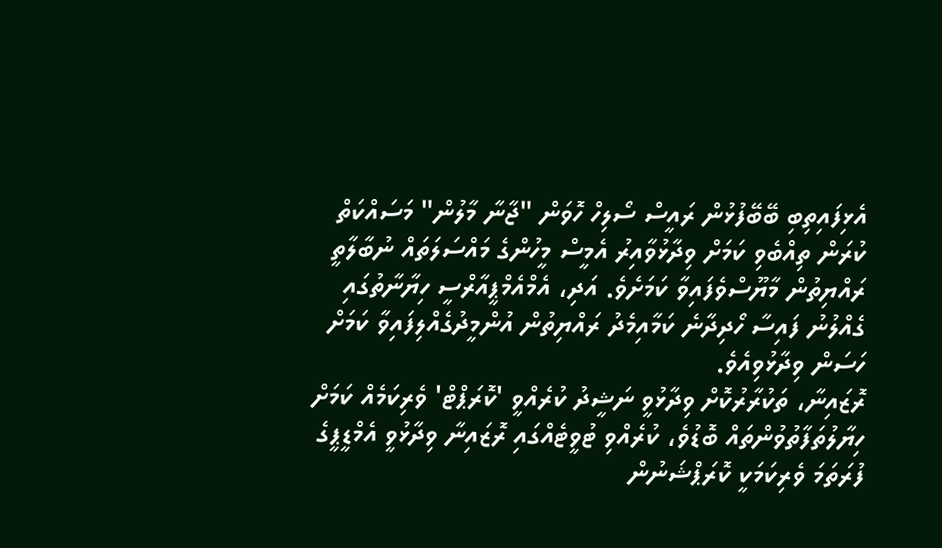އެޅިފައިތިބި ބޭބޭފުޅުން ރައީސް ސޯލިހް ހޮވަން "ޖާނާ މާލުން" މަސައްކަތް ކުރަން ތިއްބެވި ކަމަށް ވިދާޅުވާއިރު އެމީސް މީހުންގެ މައްސަލަތައް ނުބާލާތީ ރައްޔިތުން މާޔޫސްވެފައިވާ ކަމަށެވެ. އަދި، އެމްއެމްޕީއާރްސީ ހިޔާނާތުގައި ގެއްލުނު ފައިސާ ހޯދިދާނެ ކަމާއިމެދު ރައްޔިތުން އުންމީދުގެއްލިފައިވާ ކަމަށް ހަސަން ވިދާޅުވިއެވެ.
ރޮޒައިނާ، ތަކުރާރުކޮށް ވިދާޅުވީ ނަޝީދު ކުރެއްވީ 'ކޮރަޕްޓް' ވެރިކަމެއް ކަމަށް
ހިޔާލުތަފާތުވުންތައް ބޮޑުވެ، ކުރެއްވި ޓުވީޓެއްގައި ރޮޒައިނާ ވިދާޅުވީ އެމްޑީޕީގެ ފުރަތަމަ ވެރިކަމަކީ ކޮރަޕްޝަނުން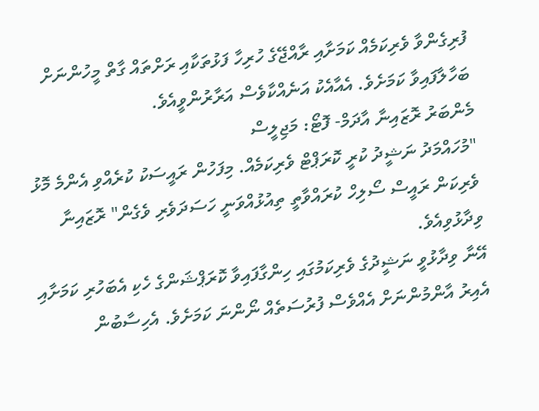ފުރިގެންވާ ވެރިކަމެއް ކަމަށާއި ރާއްޖޭގެ ހުރިހާ ފަޅުތަކާއި ރަށްތައް ގާތް މީހުންނަށް ބަހާލާފައިވާ ކަމަށެވެ. އެއާއެކު އަނެއްކާވެސް އަރާރުންވީއެވެ.
މެންބަރު ރޮޒައިނާ އާދަމް- ފޮޓޯ: މަޖިލީސް
"މުހައްމަދު ނަޝީދު ކުރީ ކޮރަޕްޓް ވެރިކަމެއް. މިފަހުން ރައީސަކު ކުރެއްވި އެންމެ މޮޅު ވެރިކަން ރައީސް ސޯލިހް ކުރައްވާތީ ތިއުޅުއްވަނީ ހަސަދަވެރި ވެގެން" ރޮޒައިނާ ވިދާޅުވިއެވެ.
އޭނާ ވިދާޅުވީ ނަޝީދުގެ ވެރިކަމުގައި ހިންގާފައިވާ ކޮރަޕްޝަންގެ ހެކި އެބަހުރި ކަމަށާއި އެއިރު އާންމުންނަށް އެއްވެސް ފުރުސަތެއް ނޯންނަ ކަމަށެވެ. އެހިސާބުން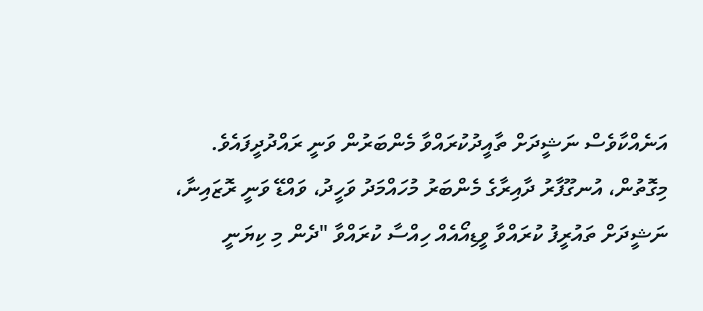އަނެއްކާވެސް ނަޝީދަށް ތާއީދުކުރައްވާ މެންބަރުން ވަނީ ރައްދުދީފައެވެ.
މިގޮތުން، އުނގޫފާރު ދާއިރާގެ މެންބަރު މުހައްމަދު ވަހީދު، ވައްޑޭ ވަނީ ރޮޒައިނާ، ނަޝީދަށް ތައުރީފު ކުރައްވާ ވީޑިއޯއެއް ހިއްސާ ކުރައްވާ "ދެން މި ކިޔަނީ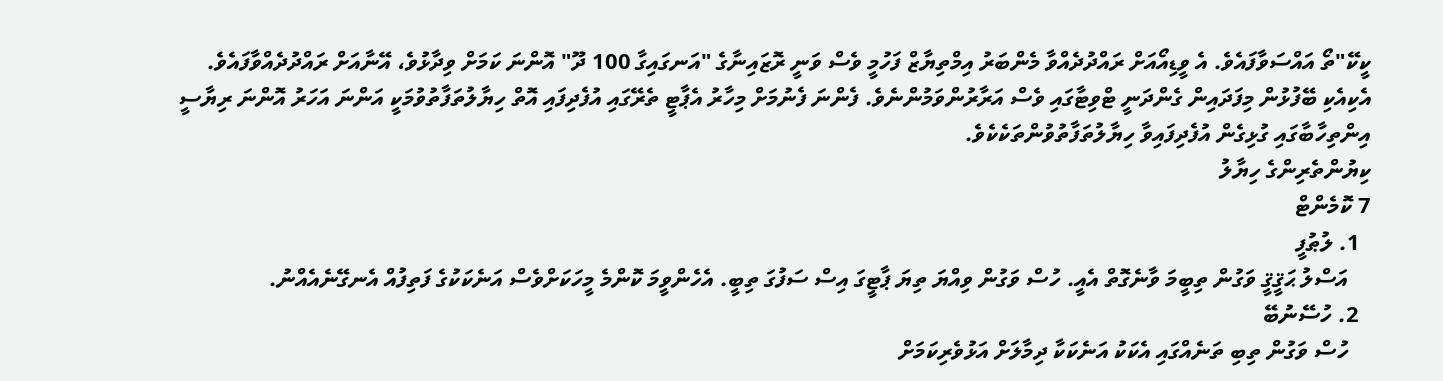ކީކޭ"ތޯ އައްސަވާފައެވެ. އެ ވީޑިއޯއަށް ރައްދުދެއްވާ މެންބަރު އިމްތިޔާޒް ފަހުމީ ވެސް ވަނީ ރޮޒައިނާގެ "އަނގައިގާ 100 ދޫ" އޮންނަ ކަމަށް ވިދާޅުވެ، އޭނާއަށް ރައްދުދެއްވާފައެވެ.
އެކިއެކި ބޭފުޅުން މިފަދައިން ގެންދަނީ ޓްވިޓާގައި ވެސް އަރާރުންވަމުންނެވެ. ފެންނަ ފެނުމަށް މިހާރު އެޕާޓީ ތެރޭގައި އުފެދިފައި އޮތް ހިޔާލުތަފާތުވުމަކީ އަންނަ އަހަރު އޮންނަ ރިޔާސީ އިންތިހާބާގައި ގުޅިގެން އުފެދިފައިވާ ހިޔާލުތަފާތުވުންތަކެކެވެ.
ކިޔުންތެރިންގެ ހިޔާލު
7 ކޮމެންޓް
  1. ލުޠުފީ
    އަސްލު ޙަޤީޤީ ވަގުން ތިބީމަ ވާނެގޮތް އެއީ. ހުސް ވަގުން ވިއްޔަ ތިޔަ ޕާޓީގަ އިސް ސަފުގަ ތިބީ. އެހެންވީމަ ކޮންމެ މީހަކަށްވެސް އަނެކަކުގެ ފަތިފުއް އެނގޭނެއެއްނު.
  2. ހުސޭނުބޭ
    ހުސް ވަގުން ތިބި ތަނެއްގައި އެކަކު އަނެކަކާ ދިމާލަށް އަޅުވެރިކަމަށް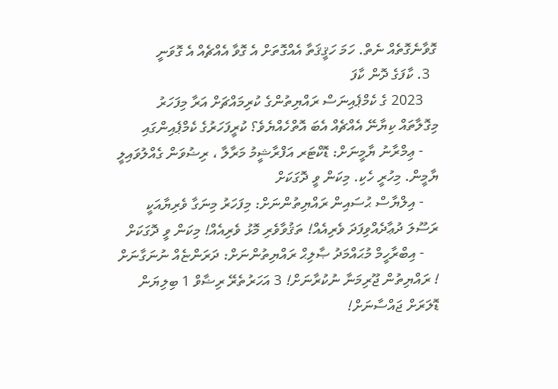ގޮވާނެގޮތެއް ނެތް. ހަމަ ހަޤީޤަތާ އެއްގޮތަށް އެ ގޮވާ އެއްޗެއް އެ ގޮވަނީ
  3. ކާފަގެ ދޮން ކާފަ
    2023 ގެ ކެމްޕެއިނަސް ރައްޔިތުންގެ ކުރިމައްޗަށް އަރާ މިފަހަރު މިގޮލާތައް ކިޔާނޭ އެއްޗެއް އެބަ އޮތްހެއްޔެވެ؟ ކުރީފަހަރުގެ ކެމްޕެއިންގައި
    - ޢިމްރާނު ޔާމީނަށް: ޑޮކްޓަރ އަފްރާޝީމު މަރާލާ ، ރިޟުވަން ގެއްލުވައިލީ ޔާމީން. މިހުރީ ހެކި. މިކަން ވީ ދޮގަކަށް
    - އިލްޔާސް ޙުސައިން ރައްޔިތުންނަށް: މިފަހަރު މިނަގާ ވެރިޔާއަކީ ރަސޫލަ ދުޢާދެއްވިފަދަ ވެރިއެއް! ތަޤުވާވެރި މޮޅު ވެރިއެއް! މިކަން ވީ ދޮގަކަށް
    - އިބްރާހީމް މުޙައްމަދު ޞާލިޙް ރައްޔިތުންނަށް: ދަރަންޏެއް ނުނަގާނަށް ! ރައްޔިތުން ޖޫރިމަނާ ނުކުރާނަށް! 3 އަހަރުތެރޭ ރިޟާވް 1 ބިލިޔަން ޑޮލަރަށް ޖައްސާނަށް!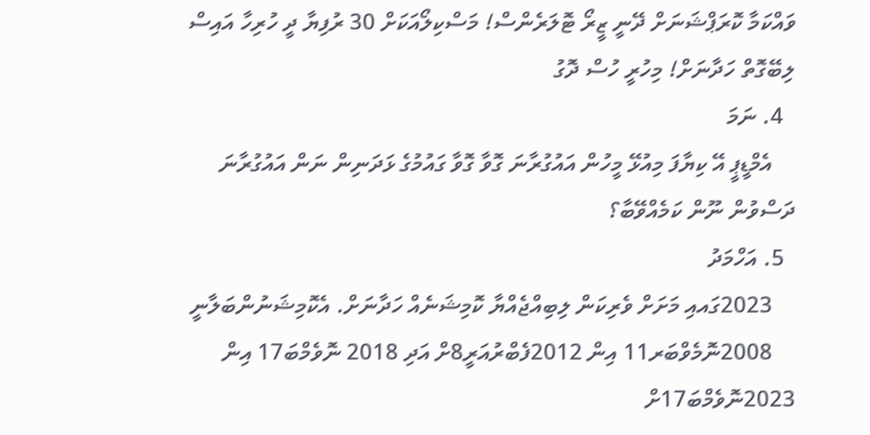ވައްކަމާ ކޮރަޕްޝަނަށް ދޭނީ ޒީރޯ ޓޮލަރެންސް! މަސްކިލޯއަކަށް 30 ރުފިޔާ ދީ ހުރިހާ އައިސް ލިބޭގޮތް ހަދާނަށް! މިހުރީ ހުސް ދޮގު
  4. ނަމަ
    އެމްޑީޕީ އޭ ކިޔާފަ މިއުޅޭ މީހުން އައުގުރާނަ ގޮވާ ގޮވާ ގައުމުގެ ޅަދަނިން ނަން އައުގުރާނަ ދަސްވުން ނޫން ކަމެއްވޭބާ؟
  5. އަހްމަދު
    2023ގައއި މަށަށް ވެރިކަން ލިބިއްޖެއްޔާ ކޮމިޝަނެއް ހަދާނަށް. އެކޮމިޝަނުންބަލާނީ
    2008ނޮމެވްބަރ11 އިން 2012ފެބްރުއަރީ8ށް އަދި 2018 ނޮވެމްބަ17 އިން 2023ނޮވެމްބަ17ށް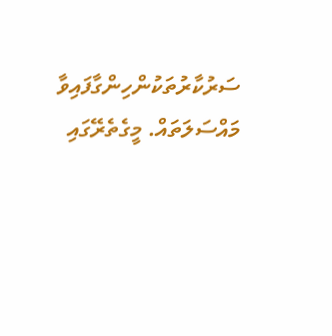ސަރުކާރުތަކުންހިންގާފައިވާ މައްސަލަތައް. މީގެތެރޭގައި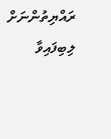ރައްޔިތުންނަށް ލިބިފައިވާ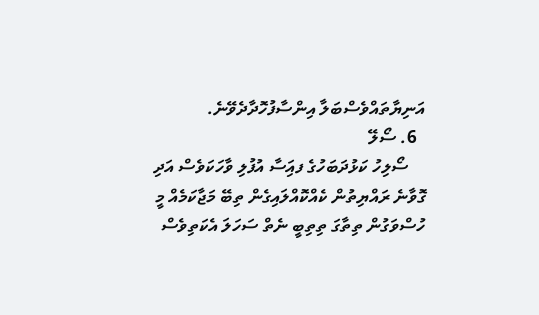އަނިޔާތައްވެސްބަލާ އިންސާފުހޮދާދެވޭނެ.
  6. ސޯލޭ
    ސޯލިހު ކަޅުދަބަހުގެ ފއަިސާ އުފުލި ވާހަކަވެސް އަދި ގޮވާނެ ރައްޔިތުން ކެއްކޮއްލައިގެން ތިބޭ މަޖާކަމެއް މީ ހުސްވަގުން ތިތާގަ ތިތިބީ ނެތް ސަހަލަ އެކަތިވެސް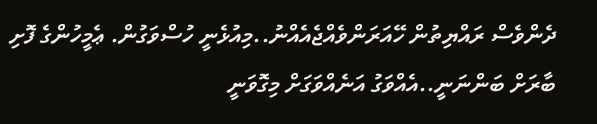ދެންވެސް ރައްޔިތުން ހޭއަރަންވެއްޖެއެއްނު..މިއުޅެނީ ހުސްވަގުން. ޢެމީހުންގެ ފޮށި ބާރަށް ބަންނަނީ..އެއްވަގު އަނެއްވަގަށް މިގޮވަނީ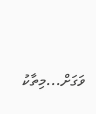ވަގަށް...މިތާކު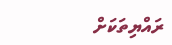ރައްޔިތަކަށް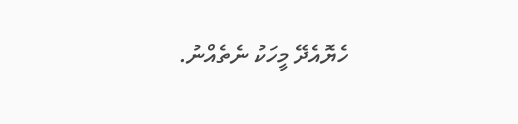ހެޔޮއެދޭ މީހަކު ނެތެއްނު.